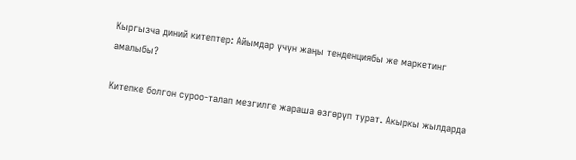Кыргызча диний китептер: Айымдар үчүн жаңы тенденциябы же маркетинг амалыбы?

Китепке болгон суроо-талап мезгилге жараша өзгөрүп турат. Акыркы жылдарда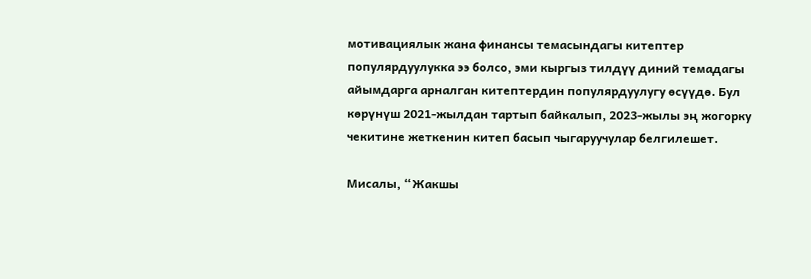мотивациялык жана финансы темасындагы китептер популярдуулукка ээ болсо, эми кыргыз тилдүү диний темадагы айымдарга арналган китептердин популярдуулугу өсүүдө. Бул көрүнүш 2021-жылдан тартып байкалып, 2023-жылы эң жогорку чекитине жеткенин китеп басып чыгаруучулар белгилешет.

Мисалы, “Жакшы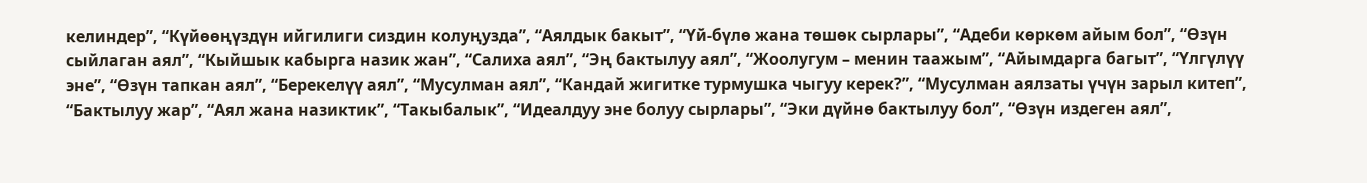келиндер”, “Күйөөңүздүн ийгилиги сиздин колуңузда”, “Аялдык бакыт”, “Үй-бүлө жана төшөк сырлары”, “Адеби көркөм айым бол”, “Өзүн сыйлаган аял”, “Кыйшык кабырга назик жан”, “Салиха аял”, “Эң бактылуу аял”, “Жоолугум – менин таажым”, “Айымдарга багыт”, “Үлгүлүү эне”, “Өзүн тапкан аял”, “Берекелүү аял”, “Мусулман аял”, “Кандай жигитке турмушка чыгуу керек?”, “Мусулман аялзаты үчүн зарыл китеп”, “Бактылуу жар”, “Аял жана назиктик”, “Такыбалык”, “Идеалдуу эне болуу сырлары”, “Эки дүйнө бактылуу бол”, “Өзүн издеген аял”,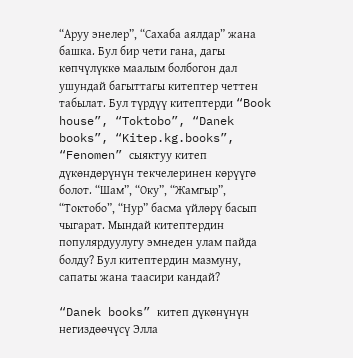“Аруу энелер”, “Сахаба аялдар” жана башка. Бул бир чети гана, дагы көпчүлүккө маалым болбогон дал ушундай багыттагы китептер четтен табылат. Бул түрдүү китептерди “Book house”, “Toktobo”, “Danek books”, “Kitep.kg.books”, “Fenomen” сыяктуу китеп дүкөндөрүнүн текчелеринен көрүүгө болот. “Шам”, “Оку”, “Жамгыр”, “Токтобо”, “Нур” басма үйлөрү басып чыгарат. Мындай китептердин популярдуулугу эмнеден улам пайда болду? Бул китептердин мазмуну, сапаты жана таасири кандай?

“Danek books” китеп дүкөнүнүн негиздөөчүсү Элла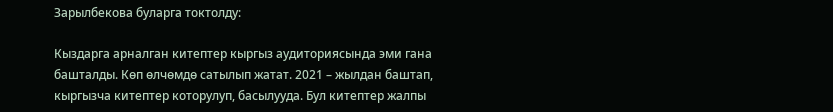Зарылбекова буларга токтолду:

Кыздарга арналган китептер кыргыз аудиториясында эми гана башталды. Көп өлчөмдө сатылып жатат. 2021 – жылдан баштап, кыргызча китептер которулуп, басылууда. Бул китептер жалпы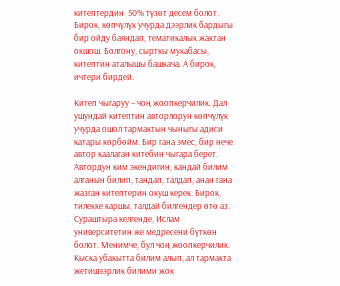китептердин  50% түзөт десем болот. Бирок, көпчүлүк учурда дээрлик бардыгы бир ойду баяндап, тематикалык жактан окшош. Болгону, сырткы мукабасы, китептин аталышы башкача. А бирок, ичтери бирдей.

Китеп чыгаруу – чоң жоопкерчилик. Дал ушундай китептин авторлорун көпчүлүк учурда ошол тармактын чыныгы адиси катары көрбөйм. Бир гана эмес, бир нече автор каалаган китебин чыгара берет. Автордун ким экендигин, кандай билим алганын билип, тандап, талдап, анан гана жазган китептерин окуш керек. Бирок, тилекке каршы, талдай билгендер өтө аз. Сураштыра келгенде, Ислам университетин же медресени бүткөн болот. Менимче, бул чоң жоопкерчилик. Кыска убакытта билим алып, ал тармакта жетишээрлик билими жок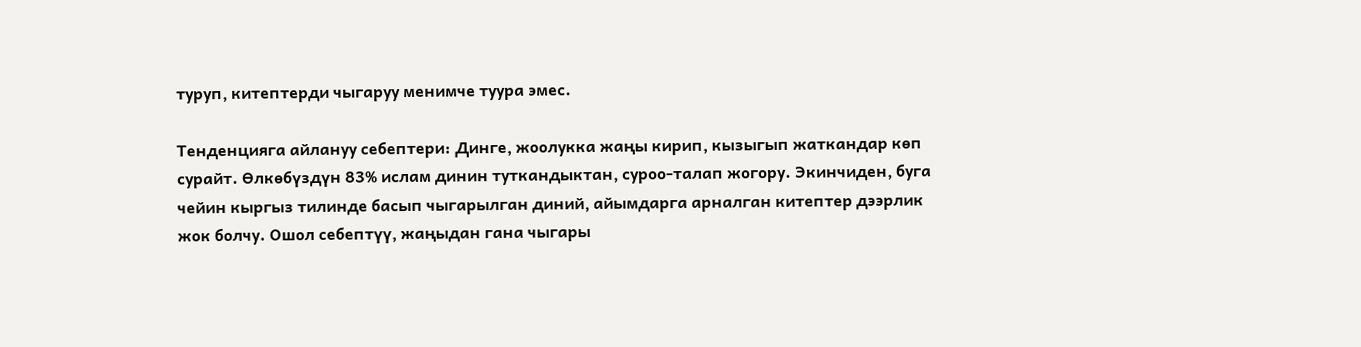туруп, китептерди чыгаруу менимче туура эмес.

Тенденцияга айлануу себептери: Динге, жоолукка жаңы кирип, кызыгып жаткандар көп сурайт. Өлкөбүздүн 83% ислам динин туткандыктан, суроо-талап жогору. Экинчиден, буга чейин кыргыз тилинде басып чыгарылган диний, айымдарга арналган китептер дээрлик жок болчу. Ошол себептүү, жаңыдан гана чыгары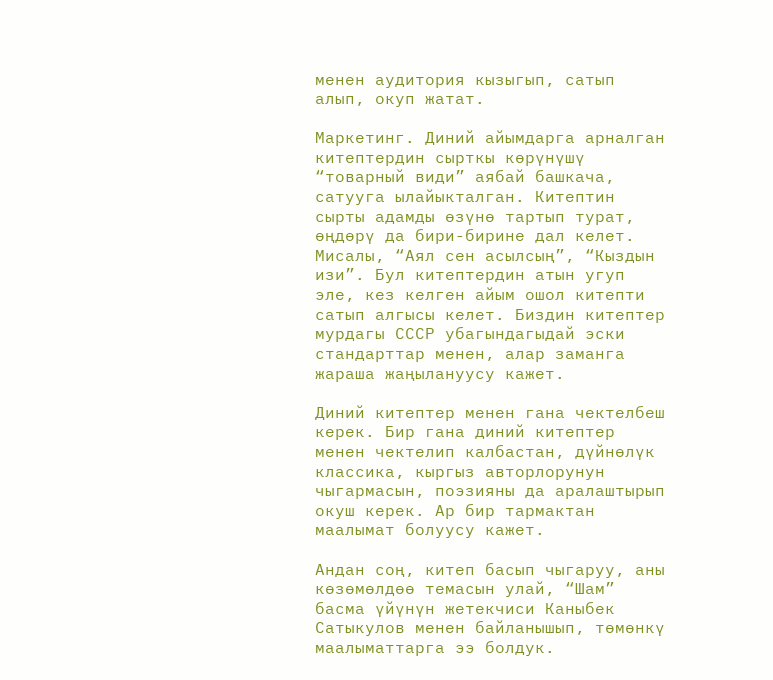менен аудитория кызыгып, сатып алып, окуп жатат.

Маркетинг. Диний айымдарга арналган китептердин сырткы көрүнүшү “товарный види” аябай башкача, сатууга ылайыкталган. Китептин сырты адамды өзүнө тартып турат, өңдөрү да бири-бирине дал келет. Мисалы, “Аял сен асылсың”, “Кыздын изи”. Бул китептердин атын угуп эле, кез келген айым ошол китепти сатып алгысы келет. Биздин китептер мурдагы СССР убагындагыдай эски стандарттар менен, алар заманга жараша жаңылануусу кажет.

Диний китептер менен гана чектелбеш керек. Бир гана диний китептер менен чектелип калбастан, дүйнөлүк классика, кыргыз авторлорунун чыгармасын, поэзияны да аралаштырып окуш керек. Ар бир тармактан маалымат болуусу кажет.

Андан соң, китеп басып чыгаруу, аны көзөмөлдөө темасын улай, “Шам” басма үйүнүн жетекчиси Каныбек Сатыкулов менен байланышып, төмөнкү маалыматтарга ээ болдук.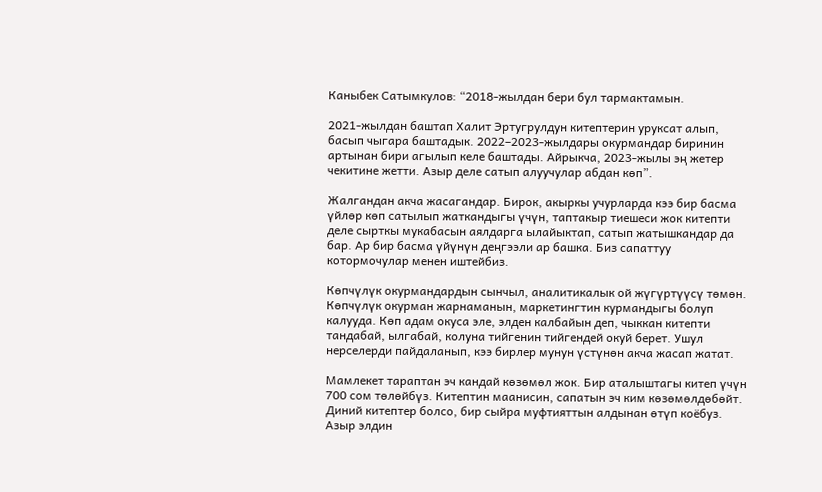Каныбек Сатымкулов: “2018-жылдан бери бул тармактамын.

2021-жылдан баштап Халит Эртугрулдун китептерин уруксат алып, басып чыгара баштадык. 2022–2023-жылдары окурмандар биринин артынан бири агылып келе баштады. Айрыкча, 2023-жылы эң жетер чекитине жетти. Азыр деле сатып алуучулар абдан көп”.

Жалгандан акча жасагандар. Бирок, акыркы учурларда кээ бир басма үйлөр көп сатылып жаткандыгы үчүн, таптакыр тиешеси жок китепти деле сырткы мукабасын аялдарга ылайыктап, сатып жатышкандар да бар. Ар бир басма үйүнүн деңгээли ар башка. Биз сапаттуу котормочулар менен иштейбиз.

Көпчүлүк окурмандардын сынчыл, аналитикалык ой жүгүртүүсү төмөн. Көпчүлүк окурман жарнаманын, маркетингтин курмандыгы болуп калууда. Көп адам окуса эле, элден калбайын деп, чыккан китепти тандабай, ылгабай, колуна тийгенин тийгендей окуй берет. Ушул нерселерди пайдаланып, кээ бирлер мунун үстүнөн акча жасап жатат.

Мамлекет тараптан эч кандай көзөмөл жок. Бир аталыштагы китеп үчүн 700 сом төлөйбүз. Китептин маанисин, сапатын эч ким көзөмөлдөбөйт. Диний китептер болсо, бир сыйра муфтияттын алдынан өтүп коёбуз. Азыр элдин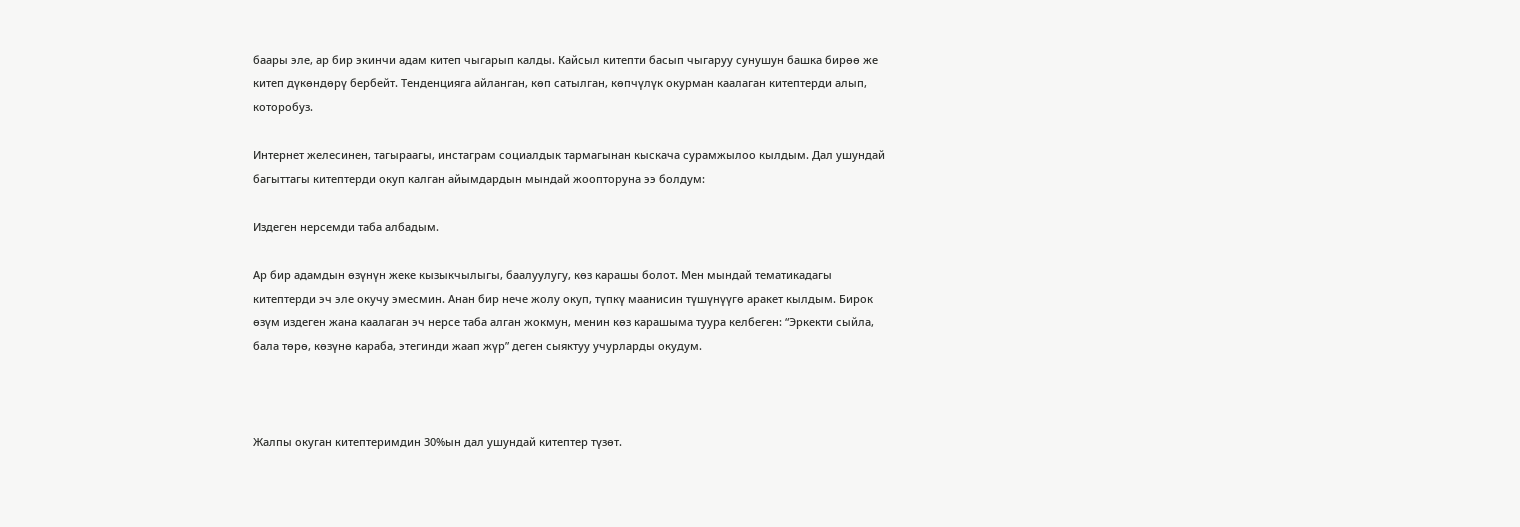баары эле, ар бир экинчи адам китеп чыгарып калды. Кайсыл китепти басып чыгаруу сунушун башка бирөө же китеп дүкөндөрү бербейт. Тенденцияга айланган, көп сатылган, көпчүлүк окурман каалаган китептерди алып, которобуз.

Интернет желесинен, тагыраагы, инстаграм социалдык тармагынан кыскача сурамжылоо кылдым. Дал ушундай багыттагы китептерди окуп калган айымдардын мындай жоопторуна ээ болдум:

Издеген нерсемди таба албадым.

Ар бир адамдын өзүнүн жеке кызыкчылыгы, баалуулугу, көз карашы болот. Мен мындай тематикадагы китептерди эч эле окучу эмесмин. Анан бир нече жолу окуп, түпкү маанисин түшүнүүгө аракет кылдым. Бирок өзүм издеген жана каалаган эч нерсе таба алган жокмун, менин көз карашыма туура келбеген: “Эркекти сыйла, бала төрө, көзүнө караба, этегинди жаап жүр” деген сыяктуу учурларды окудум.



Жалпы окуган китептеримдин 30%ын дал ушундай китептер түзөт.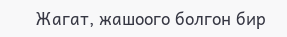Жагат, жашоого болгон бир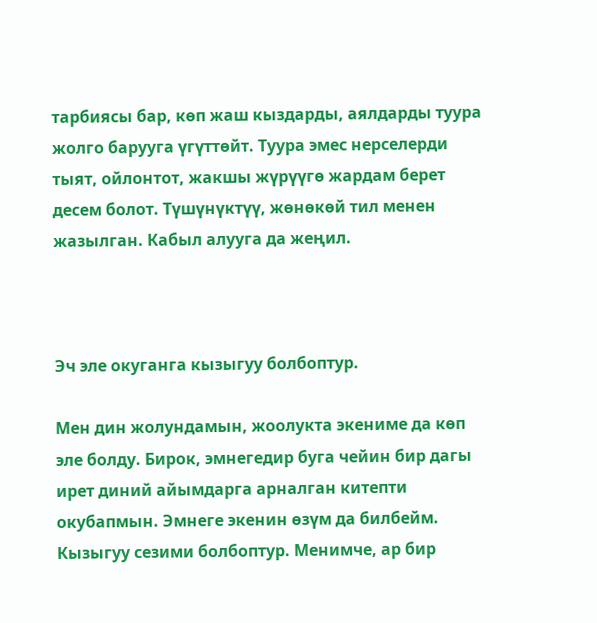тарбиясы бар, көп жаш кыздарды, аялдарды туура жолго барууга үгүттөйт. Туура эмес нерселерди тыят, ойлонтот, жакшы жүрүүгө жардам берет десем болот. Түшүнүктүү, жөнөкөй тил менен жазылган. Кабыл алууга да жеңил.



Эч эле окуганга кызыгуу болбоптур.

Мен дин жолундамын, жоолукта экениме да көп эле болду. Бирок, эмнегедир буга чейин бир дагы ирет диний айымдарга арналган китепти окубапмын. Эмнеге экенин өзүм да билбейм. Кызыгуу сезими болбоптур. Менимче, ар бир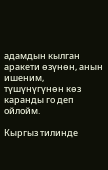адамдын кылган аракети өзүнөн, анын ишеним, түшүнүгүнөн көз каранды го деп ойлойм.

Кыргыз тилинде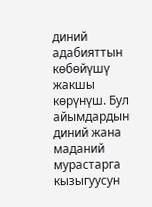диний адабияттын көбөйүшү жакшы көрүнүш. Бул айымдардын диний жана маданий мурастарга кызыгуусун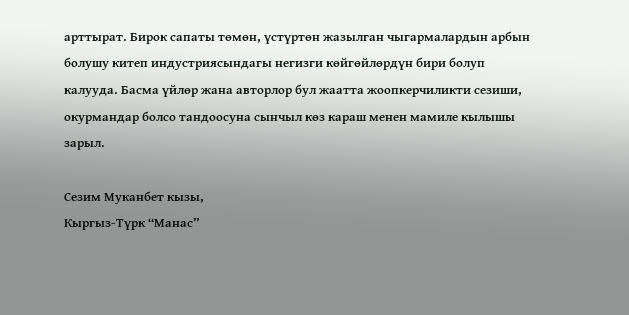арттырат. Бирок сапаты төмөн, үстүртөн жазылган чыгармалардын арбын болушу китеп индустриясындагы негизги көйгөйлөрдүн бири болуп калууда. Басма үйлөр жана авторлор бул жаатта жоопкерчиликти сезиши, окурмандар болсо тандоосуна сынчыл көз караш менен мамиле кылышы зарыл.

Сезим Муканбет кызы,
Кыргыз-Түрк “Манас”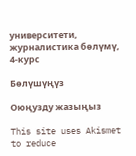университети, журналистика бөлүмү, 4-курс

Бөлүшүңүз

Оюңузду жазыңыз

This site uses Akismet to reduce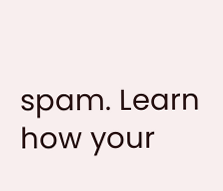spam. Learn how your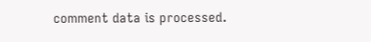comment data is processed.